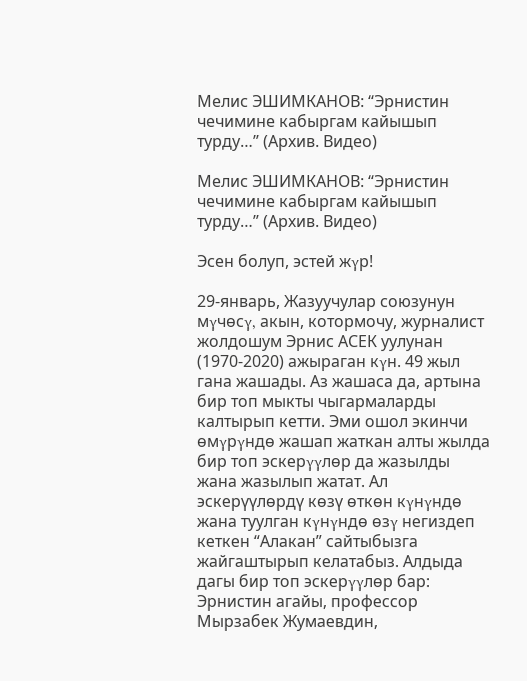Мелис ЭШИМКАНОВ: “Эрнистин чечимине кабыргам кайышып турду…” (Архив. Видео)

Мелис ЭШИМКАНОВ: “Эрнистин чечимине кабыргам кайышып турду…” (Архив. Видео)

Эсен болуп, эстей жγр!

29-январь, Жазуучулар союзунун мγчөсγ, акын, котормочу, журналист жолдошум Эрнис АСЕК уулунан (1970-2020) ажыраган кγн. 49 жыл гана жашады. Аз жашаса да, артына бир топ мыкты чыгармаларды  калтырып кетти. Эми ошол экинчи өмγрγндө жашап жаткан алты жылда бир топ эскерγγлөр да жазылды жана жазылып жатат. Ал эскерүүлөрдү көзү өткөн кγнγндө жана туулган кγнγндө өзγ негиздеп кеткен “Алакан” сайтыбызга жайгаштырып келатабыз. Алдыда дагы бир топ эскерγγлөр бар: Эрнистин агайы, профессор Мырзабек Жумаевдин,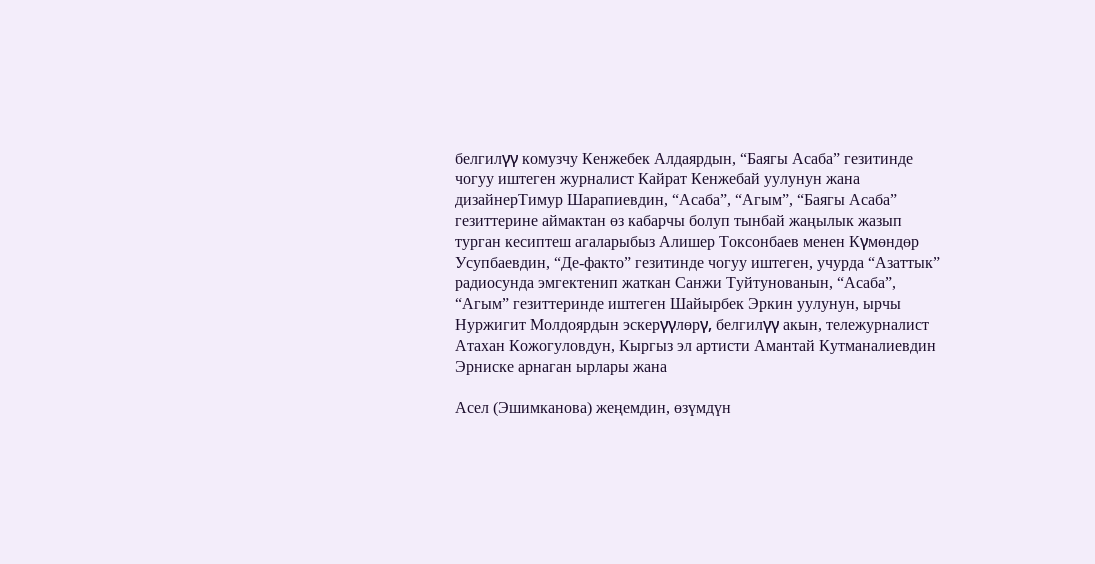белгилγγ комузчу Кенжебек Алдаярдын, “Баягы Асаба” гезитинде чогуу иштеген журналист Кайрат Кенжебай уулунун жана дизайнерТимур Шарапиевдин, “Асаба”, “Агым”, “Баягы Асаба” гезиттерине аймактан өз кабарчы болуп тынбай жаңылык жазып турган кесиптеш агаларыбыз Алишер Токсонбаев менен Кγмөндөр Усупбаевдин, “Де-факто” гезитинде чогуу иштеген, учурда “Азаттык” радиосунда эмгектенип жаткан Санжи Туйтунованын, “Асаба”, “Агым” гезиттеринде иштеген Шайырбек Эркин уулунун, ырчы Нуржигит Молдоярдын эскерγγлөрγ, белгилγγ акын, тележурналист Атахан Кожогуловдун, Кыргыз эл артисти Амантай Кутманалиевдин Эрниске арнаган ырлары жана

Асел (Эшимканова) жеңемдин, өзүмдүн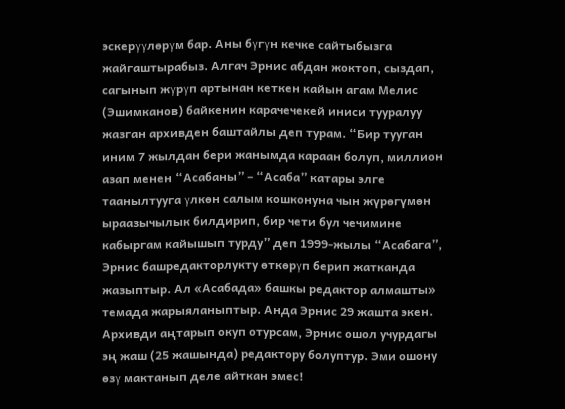эскерγγлөрγм бар. Аны бγгγн кечке сайтыбызга жайгаштырабыз. Алгач Эрнис абдан жоктоп, сыздап, сагынып жγрγп артынан кеткен кайын агам Мелис (Эшимканов) байкенин карачечекей иниси тууралуу жазган архивден баштайлы деп турам. “Бир тууган иним 7 жылдан бери жанымда караан болуп, миллион азап менен “Асабаны” – “Асаба” катары элге таанылтууга γлкөн салым кошконуна чын жүрөгүмөн ыраазычылык билдирип, бир чети бул чечимине кабыргам кайышып турду” деп 1999-жылы “Асабага”, Эрнис башредакторлукту өткөрγп берип жатканда  жазыптыр. Ал «Асабада» башкы редактор алмашты» темада жарыяланыптыр. Анда Эрнис 29 жашта экен. Архивди аңтарып окуп отурсам, Эрнис ошол учурдагы эң жаш (25 жашында) редактору болуптур. Эми ошону өзγ мактанып деле айткан эмес!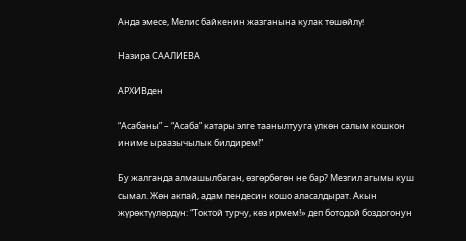Анда эмесе, Мелис байкенин жазганына кулак төшөйлγ!

Назира СААЛИЕВА

АРХИВден

“Асабаны” – “Асаба” катары элге таанылтууга γлкөн салым кошкон иниме ыраазычылык билдирем!”

Бу жалганда алмашылбаган, өзгөрбөгөн не бар? Мезгил агымы куш сымал. Жөн акпай, адам пендесин кошо аласалдырат. Акын жγрөктγγлөрдγн: “Токтой турчу, көз ирмем!» деп ботодой боздогонун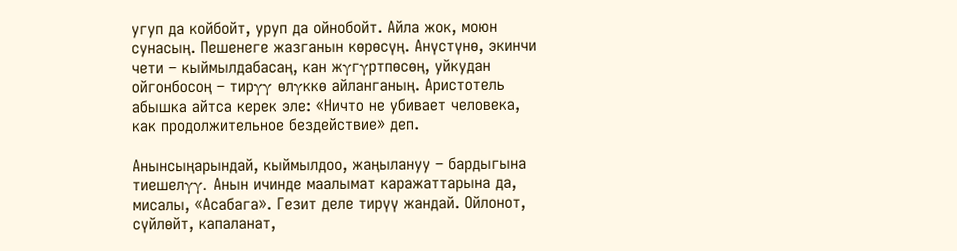угуп да койбойт, уруп да ойнобойт. Айла жок, моюн сунасың. Пешенеге жазганын көрөсүң. Анүстүнө, экинчи чети – кыймылдабасаң, кан жγгγртпөсөң, уйкудан ойгонбосоң – тирγγ өлγккө айланганың. Аристотель абышка айтса керек эле: «Ничто не убивает человека, как продолжительное бездействие» деп.

Анынсыңарындай, кыймылдоо, жаңылануу – бардыгына тиешелγγ. Анын ичинде маалымат каражаттарына да, мисалы, «Асабага». Гезит деле тирүү жандай. Ойлонот, сүйлөйт, капаланат,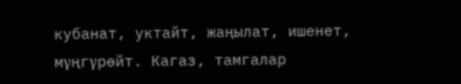кубанат, уктайт, жаңылат, ишенет, мγңгγрөйт. Кагаз, тамгалар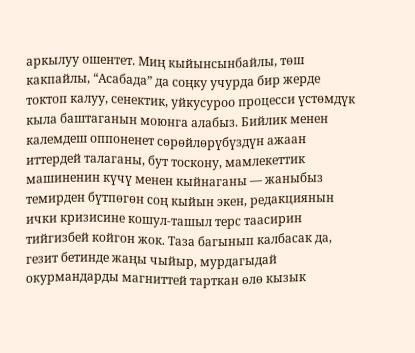аркылуу ошентет. Миң кыйынсынбайлы, төш какпайлы, “Асабада” да соңку учурда бир жерде токтоп калуу, сенектик, уйкусуроо процесси үстөмдүк кыла баштаганын моюнга алабыз. Бийлик менен калемдеш оппоненет сөрөйлөрүбүздүн ажаан иттердей талаганы, бут тоскону, мамлекеттик машиненин күчү менен кыйнаганы — жаныбыз темирден бүтпөгөн соң кыйын экен, редакциянын ички кризисине кошул-ташыл терс таасирин тийгизбей койгон жок. Таза багынып калбасак да, гезит бетинде жаңы чыйыр, мурдагыдай окурмандарды магниттей тарткан өлө кызык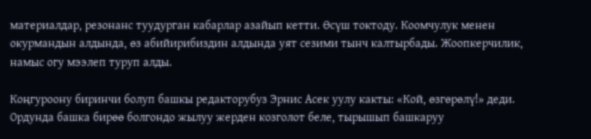материалдар, резонанс туудурган кабарлар азайып кетти. Өсүш токтоду. Коомчулук менен окурмандын алдында, өз абийирибиздин алдында уят сезими тынч калтырбады. Жоопкерчилик, намыс огу мээлеп туруп алды.

Коңгуроону биринчи болуп башкы редакторубуз Эрнис Асек уулу какты: «Кой, өзгөрөлү!» деди. Ордунда башка бирөө болгондо жылуу жерден козголот беле, тырышып башкаруу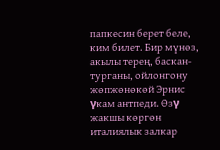папкесин берет беле, ким билет. Бир мүнөз, акылы терең, баскан-турганы, ойлонгону жөпжөнөкөй Эрнис γкам антпеди. Өзγ жакшы көргөн италиялык залкар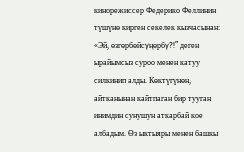кинорежиссер Федерико Феллинин түшүнө кирген секелек кызчасынан: «Эй, өзгөрбөйсγңөрбγ?!” деген ырайымсыз суроо менен катуу силкинип алды. Көктүгүнөн, айтканынан кайтпаган бир тууган инимдин сунушун аткарбай кое албадым. Өз ыктыяры менен башкы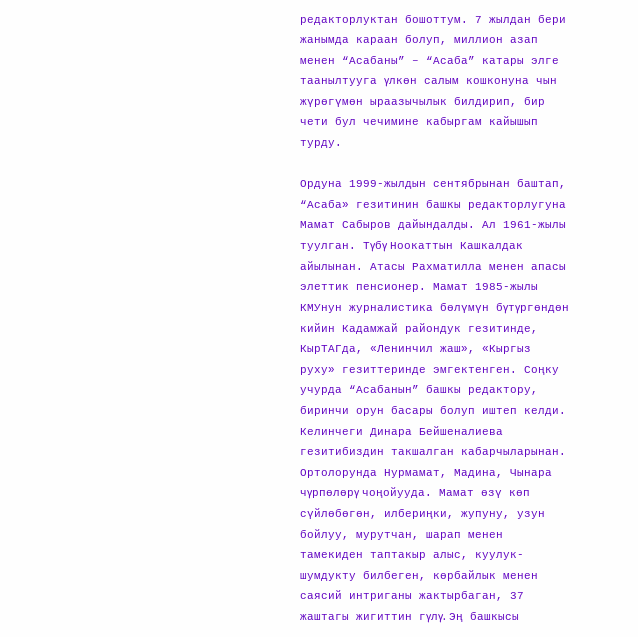редакторлуктан бошоттум. 7 жылдан бери жанымда караан болуп, миллион азап менен “Асабаны” – “Асаба” катары элге таанылтууга γлкөн салым кошконуна чын жүрөгүмөн ыраазычылык билдирип, бир чети бул чечимине кабыргам кайышып турду.

Ордуна 1999-жылдын сентябрынан баштап, “Асаба» гезитинин башкы редакторлугуна Мамат Сабыров дайындалды. Ал 1961-жылы туулган. Тγбγ Ноокаттын Кашкалдак айылынан. Атасы Рахматилла менен апасы элеттик пенсионер. Мамат 1985-жылы КМУнун журналистика бөлүмүн бγтγргөндөн кийин Кадамжай райондук гезитинде, КырТАГда, «Ленинчил жаш», «Кыргыз руху» гезиттеринде эмгектенген. Соңку учурда “Асабанын” башкы редактору, биринчи орун басары болуп иштеп келди. Келинчеги Динара Бейшеналиева гезитибиздин такшалган кабарчыларынан. Ортолорунда Нурмамат, Мадина, Чынара чγрпөлөрγ чоңойууда. Мамат өзү көп сүйлөбөгөн, илбериңки, жупуну, узун бойлуу, мурутчан, шарап менен тамекиден таптакыр алыс, куулук-шумдукту билбеген, көрбайлык менен саясий интриганы жактырбаган, 37 жаштагы жигиттин гγлγ. Эң башкысы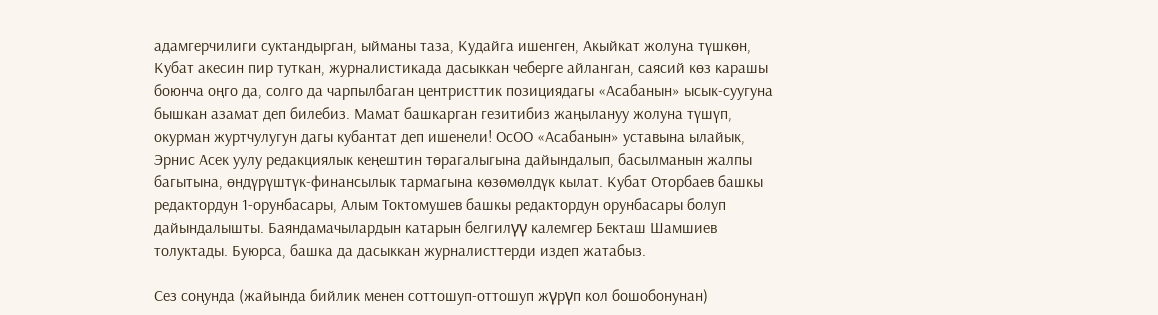адамгерчилиги суктандырган, ыйманы таза, Кудайга ишенген, Акыйкат жолуна түшкөн, Кубат акесин пир туткан, журналистикада дасыккан чеберге айланган, саясий көз карашы боюнча оңго да, солго да чарпылбаган центристтик позициядагы «Асабанын» ысык-суугуна бышкан азамат деп билебиз. Мамат башкарган гезитибиз жаңылануу жолуна түшүп, окурман журтчулугун дагы кубантат деп ишенели! ОсОО «Асабанын» уставына ылайык, Эрнис Асек уулу редакциялык кеңештин төрагалыгына дайындалып, басылманын жалпы багытына, өндүрүштүк-финансылык тармагына көзөмөлдүк кылат. Кубат Оторбаев башкы редактордун 1-орунбасары, Алым Токтомушев башкы редактордун орунбасары болуп дайындалышты. Баяндамачылардын катарын белгилγγ калемгер Бекташ Шамшиев толуктады. Буюрса, башка да дасыккан журналисттерди издеп жатабыз.

Сез соңунда (жайында бийлик менен соттошуп-оттошуп жγрγп кол бошобонунан)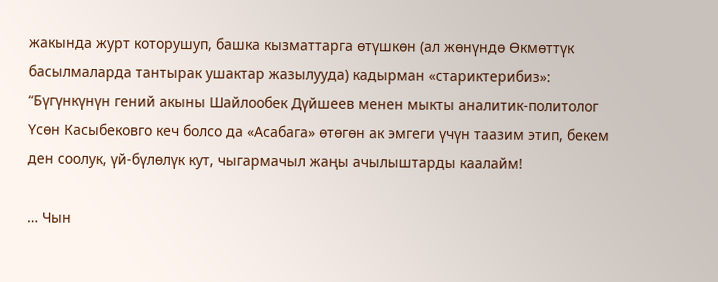жакында журт которушуп, башка кызматтарга өтүшкөн (ал жөнүндө Өкмөттүк басылмаларда тантырак ушактар жазылууда) кадырман «стариктерибиз»: “Бүгүнкүнүн гений акыны Шайлообек Дүйшеев менен мыкты аналитик-политолог Үсөн Касыбековго кеч болсо да «Асабага» өтөгөн ак эмгеги үчүн таазим этип, бекем ден соолук, үй-бүлөлүк кут, чыгармачыл жаңы ачылыштарды каалайм!

… Чын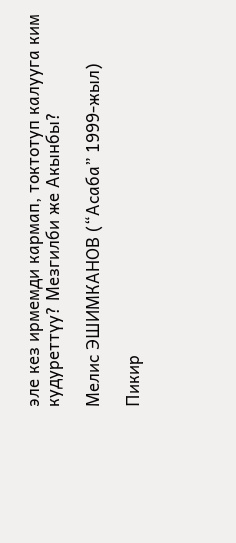эле кез ирмемди кармап, токтотуп калууга ким кудуреттүу? Мезгилби же Акынбы?

Мелис ЭШИМКАНОВ (“Асаба” 1999-жыл)

Пикир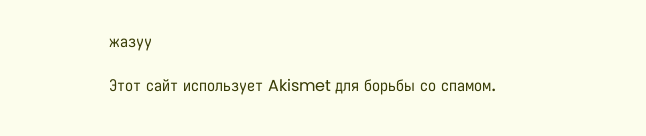жазуу

Этот сайт использует Akismet для борьбы со спамом.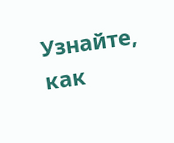Узнайте, как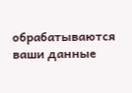обрабатываются ваши данные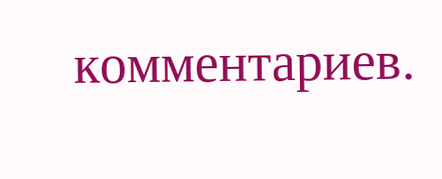комментариев.